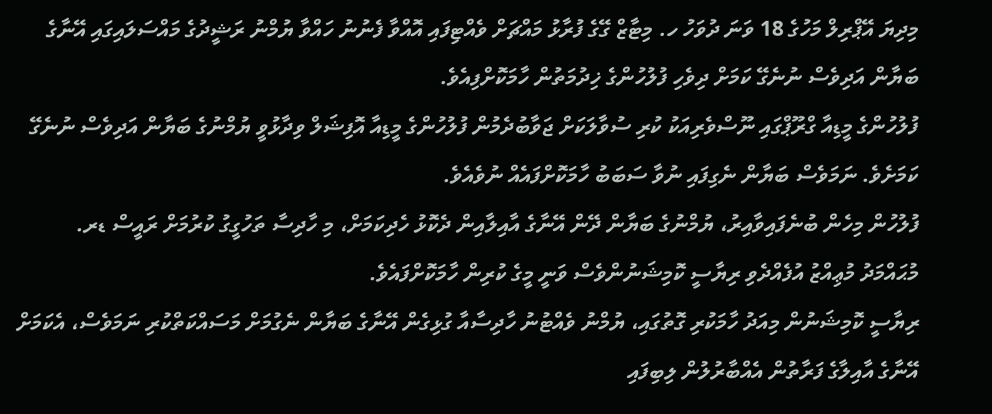މިދިޔަ އޭޕްރިލް މަހުގެ 18 ވަނަ ދުވަހު ހ. މިޓާޒް ގޭގެ ފުރާޅު މައްޗަށް ވެއްޓިފައި އޮއްވާ ފެނުނު ހައްވާ ޔުމްނު ރަޝީދުގެ މައްސަލައިގައި އޭނާގެ ބަޔާން އަދިވެސް ނުނެގޭ ކަމަށް ދިވެހި ފުލުހުންގެ ޚިދުމަތުން ހާމަކޮށްފިއެވެ.
ފުލުހުންގެ މީޑިއާ ގްރޫޕްގައި ނޫސްވެރިއަކު ކުރި ސުވާލަކަށް ޖަވާބުދެމުން ފުލުހުންގެ މީޑިއާ އޮފިޝަލް ވިދާޅުވީ ޔުމްނުގެ ބަޔާން އަދިވެސް ނުނެގޭ ކަމަށެވެ. ނަމަވެސް ބަޔާން ނެގިފައި ނުވާ ސަބަބު ހާމަކޮށްފައެއް ނުވެއެވެ.
ފުލުހުން މިހެން ބުނެފައިވާއިރު، ޔުމްނުގެ ބަޔާން ދޭން އޭނާގެ އާއިލާއިން ދެކޮޅު ހެދިކަމަށް، މި ހާދިސާ ތަހުގީގު ކުރުމަށް ރައީސް ޑރ. މުޙައްމަދު މުޢިއްޒު އުފެއްދެވި ރިޔާސީ ކޮމިޝަނުންވެސް ވަނީ މީގެ ކުރިން ހާމަކޮށްފައެވެ.
ރިޔާސީ ކޮމިޝަނުން މިއަދު ހާމަކުރި ގޮތުގައި، ޔުމްނު ވެއްޓުނު ހާދިސާއާ ގުޅިގެން އޭނާގެ ބަޔާން ނެގުމަށް މަސައްކަތްކުރި ނަމަވެސް، އެކަމަށް އޭނާގެ އާއިލާގެ ފަރާތުން އެއްބާރުލުން ލިބިފައި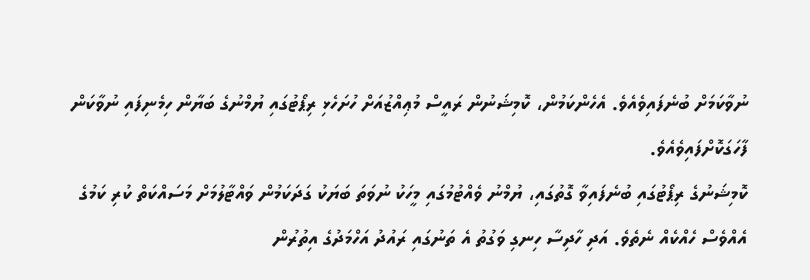ނުވާކަމަށް ބުނެފައިވެއެވެ. އެހެންކަމުން، ކޮމިޝަނުން ރައީސް މުޢިއްޒުއަށް ހުށަހެޅި ރިޕޯޓުގައި ޔުމްނުގެ ބަޔާން ހިމެނިފައި ނުވާކަން ފާހަގަކޮށްފައިވެއެވެ.
ކޮމިޝަނުގެ ރިޕޯޓުގައި ބުނެފައިވާ ގޮތުގައި، ޔުމްނު ވެއްޓުމުގައި މީހަކު ނުވަތަ ބަޔަކު ގަދަކަމުން ވައްޓާލުމަށް މަސައްކަތް ކުރި ކަމުގެ އެއްވެސް ހެއްކެއް ނެތެވެ. އަދި ހާދިސާ ހިނގި ވަގުތު އެ ތަނުގައި ރައުދު އަހްމަދުގެ އިތުރުން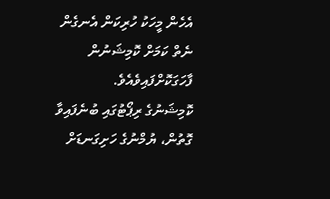އެހެން މީހަކު ހުރިކަން އެނގެން ނެތް ކަމަށް ކޮމިޝަނުން ފާހަގަކޮށްފައިވެއެވެ.
ކޮމިޝަނުގެ ރިޕޯޓުގައި ބުނެފައިވާ ގޮތުން، ޔުމްނުގެ ހަށިގަނޑަށް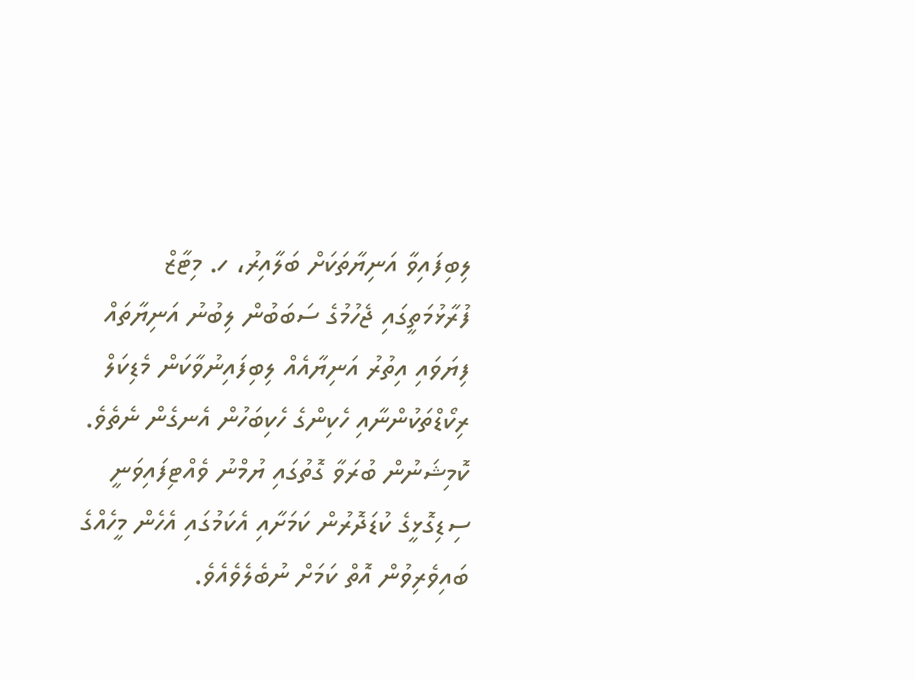ލިބިފައިވާ އަނިޔާތަކަށް ބަލާއިރު، ހ. މިޓާޒް ފުރާޅުމަތީގައި ޖެހުމުގެ ސަބަބުން ލިބުނު އަނިޔާތައް ފިޔަވައި އިތުރު އަނިޔާއެއް ލިބިފައިނުވާކަން މެޑިކަލް ރިކޯޑްތަކުންނާއި ހެކިންގެ ހެކިބަހުން އެނގެން ނެތެވެ.
ކޮމިޝަނުން ބުރަވާ ގޮތުގައި ޔުމްނު ވެއްޓިފައިވަނީ ސިޑިގޮޅީގެ ކުޑަދޮރުން ކަމަށާއި އެކަމުގައި އެހެން މީހެއްގެ ބައިވެރިވުން އޮތް ކަމަށް ނުބެލެވެއެވެ.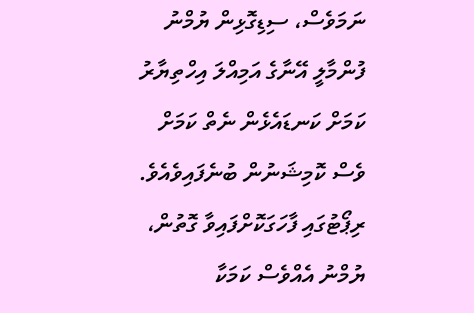ނަމަވެސް، ސިޑިގޮޅިން ޔުމްނު ފުންމާލީ އޭނާގެ އަމިއްލަ އިހްތިޔާރު ކަމަށް ކަނޑައެޅެން ނެތް ކަމަށް ވެސް ކޮމިޝަނުން ބުނެފައިވެއެވެ.
ރިޕޯޓުގައި ފާހަގަކޮށްފައިވާ ގޮތުން، ޔުމްނު އެއްވެސް ކަމަކާ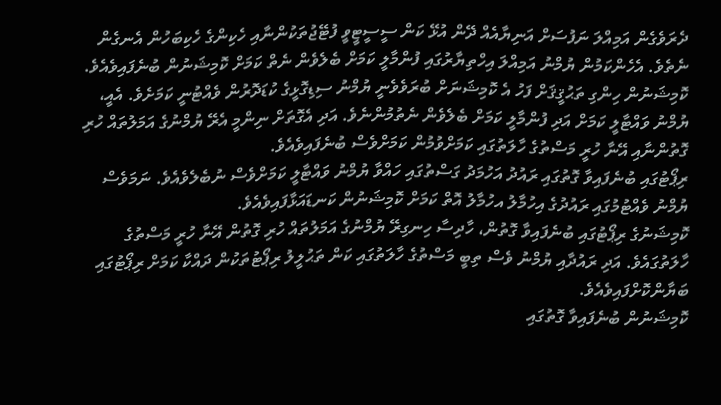ދެރަވެގެން އަމިއްލަ ނަފުސަށް އަނިޔާއެއް ދޭން އުޅޭ ކަން ސީސީޓީވީ ފުޓޭޖުތަކުންނާއި ހެކިންގެ ހެކިބަހުން އެނގެން ނެތެވެ. އެހެންކަމުން ޔުމްނު އަމިއްލަ އިހްތިޔާރުގައި ފުންމާލީ ކަމަށް ބެލެވެން ނެތް ކަމަށް ކޮމިޝަނުން ބުނެފައިވެއެވެ.
ކޮމިޝަނުން ހިންގި ތަޙުޤީޤަށް ފަހު އެ ކޮމިޝަނަށް ބުރަވެވެނީ ޔުމްނު ސިޑިގޮޅީގެ ކުޑަދޮރުން ވެއްޓުނީ ކަމަށެވެ. އެއީ، ޔުމްނު ވައްޓާލީ ކަމަށް އަދި ފުންމާލީ ކަމަށް ބެލެވެން ނެތުމުންނެވެ. އަދި އެގޮތަށް ނިންމީ އެރޭ ޔުމްނުގެ އަމަލުތައް ހުރި ގޮތުންނާއި އޭނާ ހުރީ މަސްތުގެ ހާލަތުގައި ކަމަށްވުމުން ކަމަށްވެސް ބުނެފައިވެއެވެ.
ރިޕޯޓުގައި ބުނެފައިވާ ގޮތުގައި ރައުދު އަހުމަދު ގަސްތުގައި ހައްވާ ޔުމްނު ވައްޓާލީ ކަމަށްވެސް ނުބެލެވެއެވެ. ނަމަވެސް ޔުމްނު ވެއްޓުމުގައި ރައުދުގެ އިހުމާލު އހުމާލު އޮތް ކަމަށް ކޮމިޝަނުން ކަނޑައަޅާފައިވެއެވެ.
ކޮމިޝަނުގެ ރިޕޯޓުގައި ބުނެފައިވާ ގޮތުން، ހާދިސާ ހިނގިރޭ ޔުމްނުގެ އަމަލުތައް ހުރި ގޮތުން އޭނާ ހުރީ މަސްތުގެ ހާލަތުގައެވެ. އަދި ރައުދާއި ޔުމްނު ވެސް ތިބީ މަސްތުގެ ހާލަތުގައި ކަން ތަޙުލީލު ރިޕޯޓުތަކުން ދައްކާ ކަމަށް ރިޕޯޓުގައި ބަޔާންކޮށްފައިވެއެވެ.
ކޮމިޝަނުން ބުނެފައިވާ ގޮތުގައި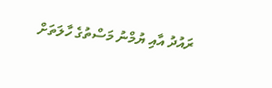ރައުދު އާއި ޔުމްނު މަސްތުގެ ހާލަތަށް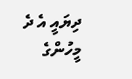ދިޔައީ އެ ދެ މީހުންގެ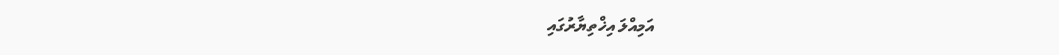އަމިއްލަ އިޚްތިޔާރުގައި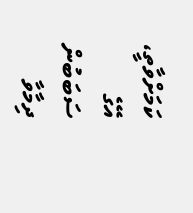ކަމަށްވާތީ، އޭގެ ސަބަބުން ދިމާވާ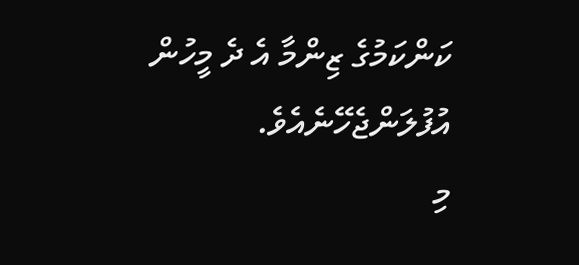ކަންކަމުގެ ޒިންމާ އެ ދެ މީހުން އުފުލަންޖެހޭނެއެވެ.
މި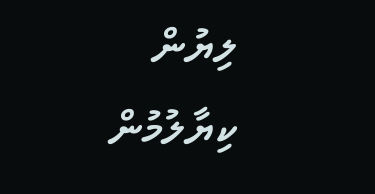ލިޔުން ކިޔާލުމުން